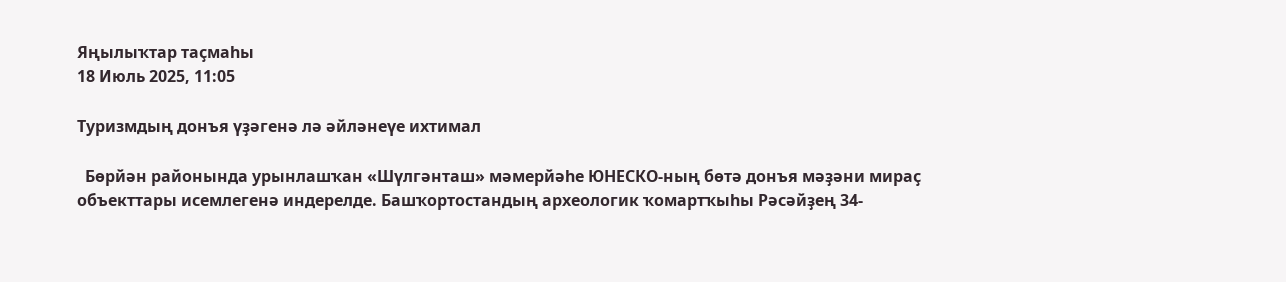Яңылыҡтар таҫмаһы
18 Июль 2025, 11:05

Туризмдың донъя үҙәгенә лә әйләнеүе ихтимал

  Бөрйән районында урынлашҡан «Шүлгәнташ» мәмерйәһе ЮНЕСКО-ның бөтә донъя мәҙәни мираҫ объекттары исемлегенә индерелде. Башҡортостандың археологик ҡомартҡыһы Рәсәйҙең 34-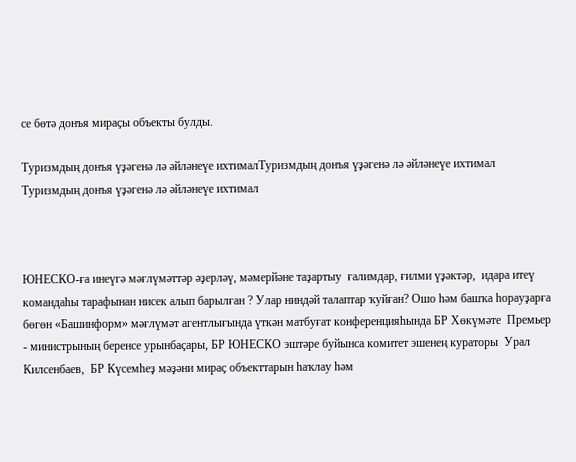се бөтә донъя мираҫы объекты булды.

Туризмдың донъя үҙәгенә лә әйләнеүе ихтималТуризмдың донъя үҙәгенә лә әйләнеүе ихтимал
Туризмдың донъя үҙәгенә лә әйләнеүе ихтимал



ЮНЕСКО-ға инеүгә мәғлүмәттәр әҙерләү, мәмерйәне таҙартыу  ғалимдар, ғилми үҙәктәр,  идара итеү командаһы тарафынан нисек алып барылған ? Улар ниндәй талаптар ҡуйған? Ошо һәм башҡа һорауҙарға бөгөн «Башинформ» мәғлүмәт агентлығында үткән матбуғат конференцияһында БР Хөкүмәте  Премьер - министрының беренсе урынбаҫары, БР ЮНЕСКО эштәре буйынса комитет эшенең кураторы  Урал Килсенбаев,  БР Күсемһеҙ мәҙәни мираҫ объекттарын һаҡлау һәм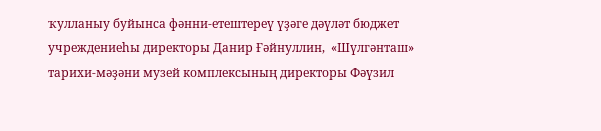ҡулланыу буйынса фәнни-етештереү үҙәге дәүләт бюджет учреждениеһы директоры Данир Ғәйнуллин,  «Шүлгәнташ» тарихи-мәҙәни музей комплексының директоры Фәүзил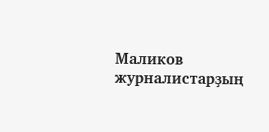Маликов журналистарҙың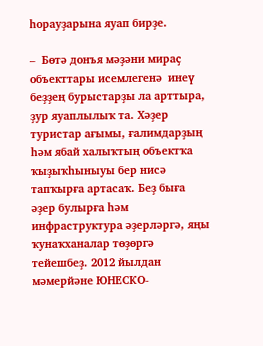һорауҙарына яуап бирҙе.

–  Бөтә донъя мәҙәни мираҫ объекттары исемлегенә  инеү беҙҙең бурыстарҙы ла арттыра, ҙур яуаплылыҡ та. Хәҙер  туристар ағымы, ғалимдарҙың һәм ябай халыҡтың объектҡа ҡыҙыҡһыныуы бер нисә тапҡырға артасаҡ. Беҙ быға әҙер булырға һәм инфраструктура әҙерләргә, яңы ҡунаҡханалар төҙөргә  тейешбеҙ. 2012 йылдан мәмерйәне ЮНЕСКО-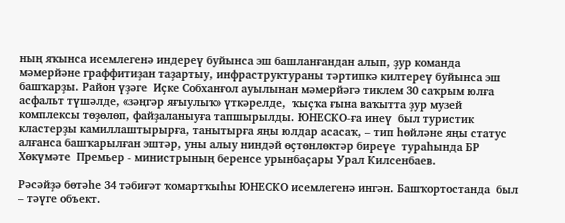ның яҡынса исемлегенә индереү буйынса эш башланғандан алып, ҙур команда мәмерйәне граффитиҙан таҙартыу, инфраструктураны тәртипкә килтереү буйынса эш башҡарҙы. Район үҙәге  Иҫке Собханғол ауылынан мәмерйәгә тиклем 30 саҡрым юлға асфальт түшәлде, «зәңгәр яғыулыҡ» үткәрелде,  ҡыҫҡа ғына ваҡытта ҙур музей комплексы төҙөлөп, файҙаланыуға тапшырылды. ЮНЕСКО-ға инеү  был туристик кластерҙы камиллаштырырға, танытырға яңы юлдар асасаҡ, – тип һөйләне яңы статус алғанса башҡарылған эштәр, уны алыу ниндәй өҫтөнлөктәр биреүе  тураһында БР Хөкүмәте  Премьер - министрының беренсе урынбаҫары Урал Килсенбаев.

Рәсәйҙә бөтәһе 34 тәбиғәт ҡомартҡыһы ЮНЕСКО исемлегенә ингән. Башҡортостанда  был  – тәүге объект.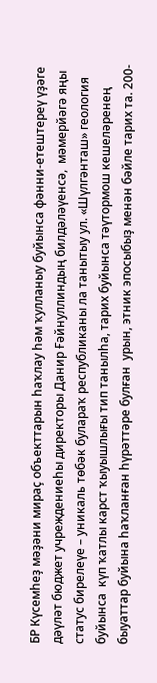БР Күсемһеҙ мәҙәни мираҫ объекттарын һаҡлау һәм ҡулланыу буйынса фәнни-етештереү үҙәге дәүләт бюджет учреждениеһы директоры Данир Ғәйнуллиндың билдәләүенсә,  мәмерйәгә яңы статус бирелеүе – уникаль төбәк булараҡ республиканы ла танытыу ул. «Шүлгәнташ» геология буйынса  күп ҡатлы карст ҡыуышлығы тип танылһа, тарих буйынса тәүтормош кешеләренең быуаттар буйына һаҡланған һүрәттәре булған  урын, этник эпосыбыҙ менән бәйле тарих та. 200-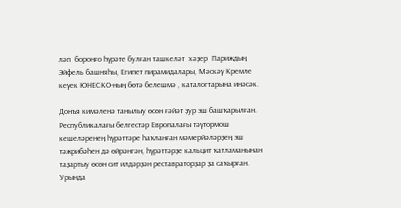ләп  боронғо һүрәте булған ташкеләт  хәҙер  Париждың Эйфель башняһы, Египет пирамидалары, Мәскәү Кремле кеүек ЮНЕСКО-ның бөтә белешмә , каталогтарына инәсәк.

Донъя кимәленә танылыу өсөн ғәйәт ҙур эш башҡарылған. Республикалағы белгестәр Европалағы тәүтормош кешеләренең һүрәттәре һаҡланған мәмерйәләрҙең эш тәжрибәһен дә өйрәнгән, һүрәттәрҙе кальцит ҡатламанынан таҙартыу өсөн сит илдәрҙән реставраторҙар ҙа саҡырған. Урында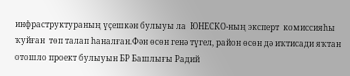инфраструктураның үҫешкән булыуы ла  ЮНЕСКО-ның эксперт  комиссияһы  ҡуйған  төп талап һаналған.Фән өсөн генә түгел, район өсөн дә иҡтисади яҡтан отошло проект булыуын БР Башлығы Радий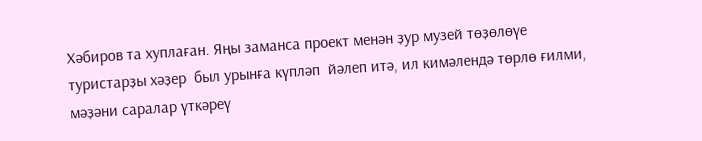Хәбиров та хуплаған. Яңы заманса проект менән ҙур музей төҙөлөүе  туристарҙы хәҙер  был урынға күпләп  йәлеп итә, ил кимәлендә төрлө ғилми, мәҙәни саралар үткәреү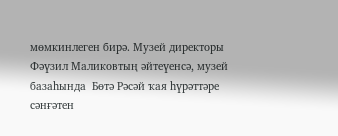мөмкинлеген бирә. Музей директоры  Фәүзил Маликовтың әйтеүенсә, музей базаһында  Бөтә Рәсәй ҡая һүрәттәре сәнғәтен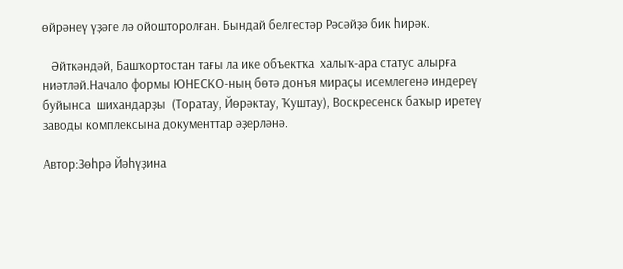өйрәнеү үҙәге лә ойошторолған. Бындай белгестәр Рәсәйҙә бик һирәк.

   Әйткәндәй, Башҡортостан тағы ла ике объектҡа  халыҡ-ара статус алырға ниәтләй.Начало формы ЮНЕСКО-ның бөтә донъя мираҫы исемлегенә индереү буйынса  шихандарҙы  (Торатау, Йөрәктау, Ҡуштау), Воскресенск баҡыр иретеү заводы комплексына документтар әҙерләнә.

Автор:Зөһрә Йәһүҙина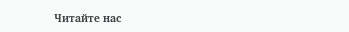Читайте нас